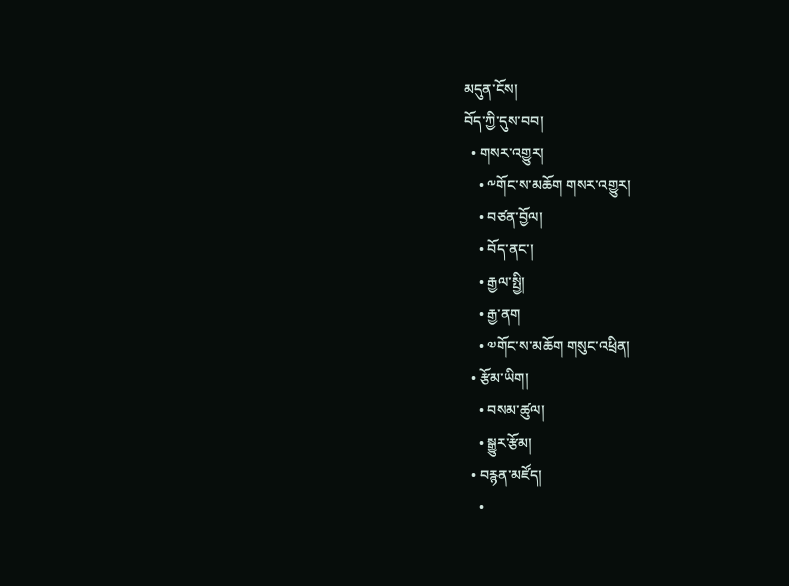མདུན་ངོས།
བོད་ཀྱི་དུས་བབ།
  • གསར་འགྱུར།
    • ༸གོང་ས་མཆོག གསར་འགྱུར།
    • བཙན་བྱོལ།
    • བོད་ནང་།
    • རྒྱལ་སྤྱི།
    • རྒྱ་ནག
    • ༧གོང་ས་མཆོག གསུང་འཕྲིན།
  • རྩོམ་ཡིག།
    • བསམ་ཚུལ།
    • སྒྱུར་རྩོམ།
  • བརྙན་མཛོད།
    •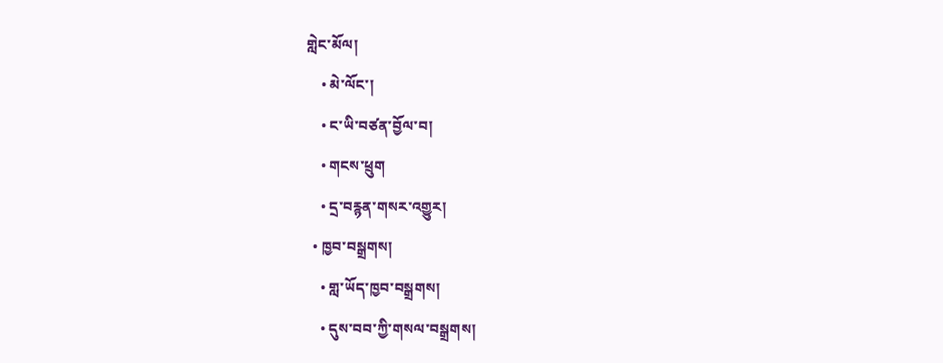གླེང་མོལ།
    • མེ་ལོང་།
    • ང་ཡི་བཙན་བྱོལ་བ།
    • གངས་ཕྲུག
    • དྲ་བརྙན་གསར་འགྱུར།
  • ཁྱབ་བསྒྲགས།
    • གླ་ཡོད་ཁྱབ་བསྒྲགས།
    • དུས་བབ་ཀྱི་གསལ་བསྒྲགས།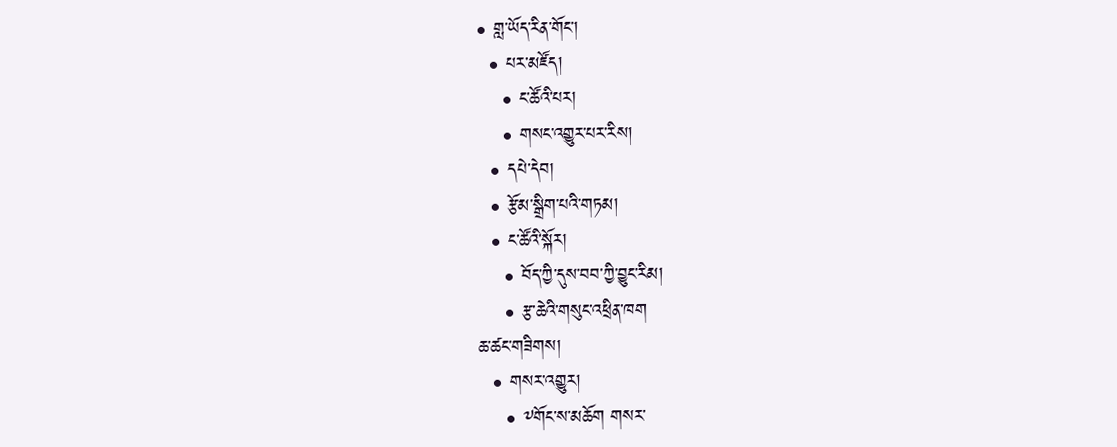• གླ་ཡོད་རིན་གོང་།
  • པར་མཛོད།
    • ང་ཚོའི་པར།
    • གསང་འགྱུར་པར་རིས།
  • དཔེ་དེབ།
  • རྩོམ་སྒྲིག་པའི་གཏམ།
  • ང་ཚོའི་སྐོར།
    • བོད་ཀྱི་དུས་བབ་ཀྱི་བྱུང་རིམ།
    • རྩ་ཆེའི་གསུང་འཕྲིན་ཁག
ཆ་ཚང་གཟིགས།
  • གསར་འགྱུར།
    • ༸གོང་ས་མཆོག གསར་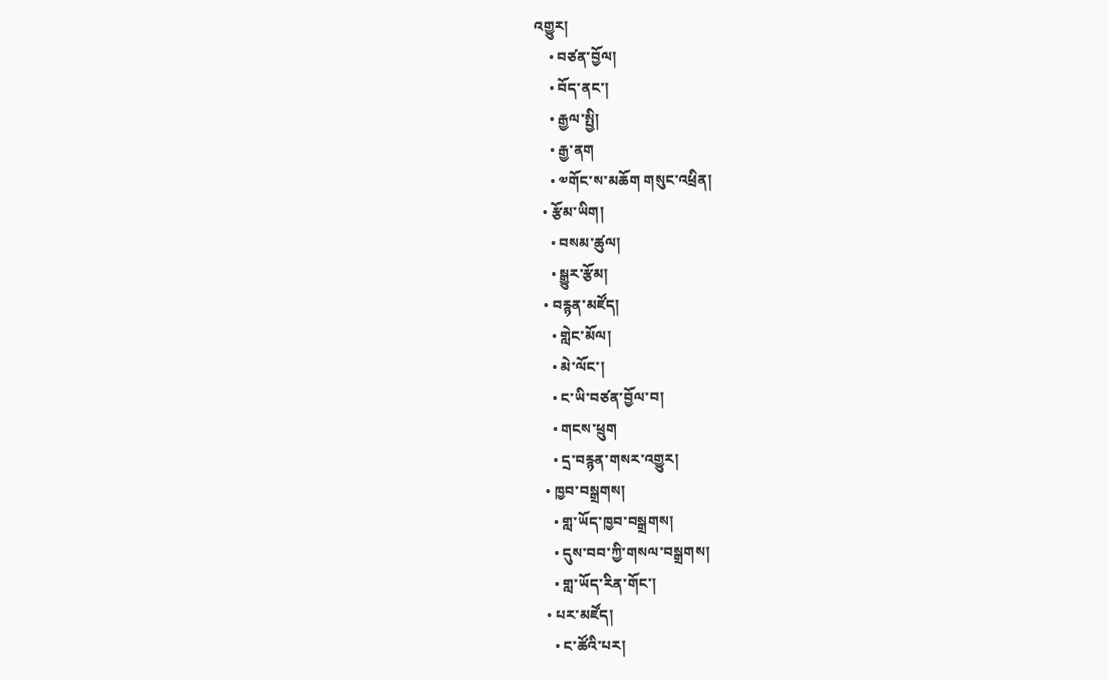འགྱུར།
    • བཙན་བྱོལ།
    • བོད་ནང་།
    • རྒྱལ་སྤྱི།
    • རྒྱ་ནག
    • ༧གོང་ས་མཆོག གསུང་འཕྲིན།
  • རྩོམ་ཡིག།
    • བསམ་ཚུལ།
    • སྒྱུར་རྩོམ།
  • བརྙན་མཛོད།
    • གླེང་མོལ།
    • མེ་ལོང་།
    • ང་ཡི་བཙན་བྱོལ་བ།
    • གངས་ཕྲུག
    • དྲ་བརྙན་གསར་འགྱུར།
  • ཁྱབ་བསྒྲགས།
    • གླ་ཡོད་ཁྱབ་བསྒྲགས།
    • དུས་བབ་ཀྱི་གསལ་བསྒྲགས།
    • གླ་ཡོད་རིན་གོང་།
  • པར་མཛོད།
    • ང་ཚོའི་པར།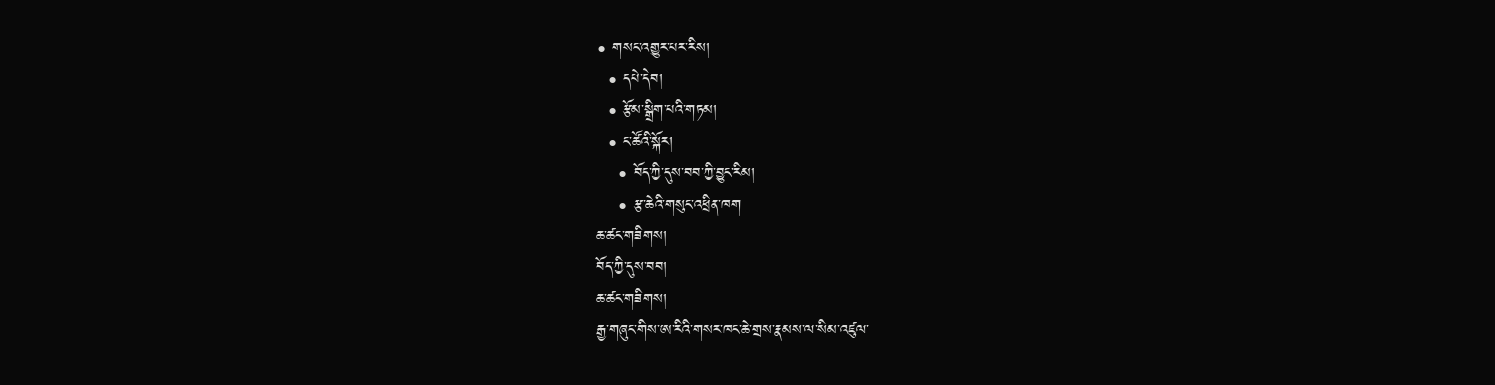• གསང་འགྱུར་པར་རིས།
  • དཔེ་དེབ།
  • རྩོམ་སྒྲིག་པའི་གཏམ།
  • ང་ཚོའི་སྐོར།
    • བོད་ཀྱི་དུས་བབ་ཀྱི་བྱུང་རིམ།
    • རྩ་ཆེའི་གསུང་འཕྲིན་ཁག
ཆ་ཚང་གཟིགས།
བོད་ཀྱི་དུས་བབ།
ཆ་ཚང་གཟིགས།
རྒྱ་གཞུང་གིས་ཨ་རིའི་གསར་ཁང་ཆེ་གྲས་རྣམས་ལ་སིམ་འཛུལ་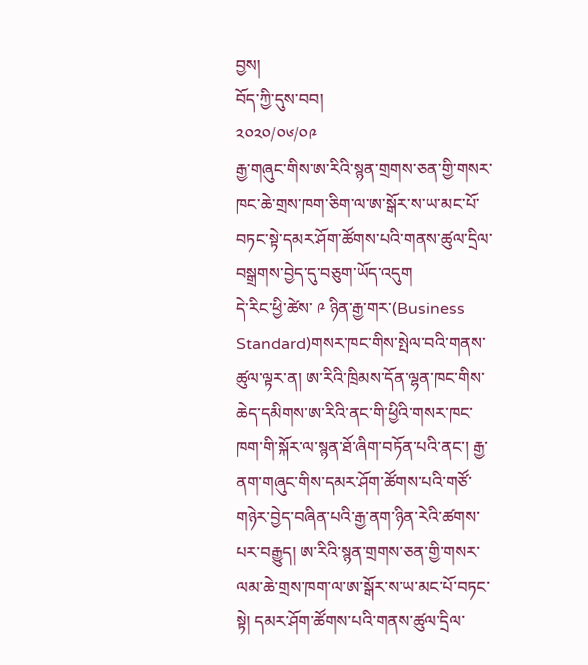བྱས།
བོད་ཀྱི་དུས་བབ།
༢༠༢༠/༠༦/༠༩
རྒྱ་གཞུང་གིས་ཨ་རིའི་སྙན་གྲགས་ཅན་གྱི་གསར་ཁང་ཆེ་གྲས་ཁག་ཅིག་ལ་ཨ་སྒོར་ས་ཡ་མང་པོ་བཏང་སྟེ་དམར་ཤོག་ཚོགས་པའི་གནས་ཚུལ་དྲིལ་བསྒྲགས་བྱེད་དུ་བཅུག་ཡོད་འདུག
དེ་རིང་ཕྱི་ཚེས་ ༩ ཉིན་རྒྱ་གར་(Business Standard)གསར་ཁང་གིས་སྤེལ་བའི་གནས་ཚུལ་ལྟར་ན། ཨ་རིའི་ཁྲིམས་དོན་ལྷན་ཁང་གིས་ཆེད་དམིགས་ཨ་རིའི་ནང་གི་ཕྱིའི་གསར་ཁང་ཁག་གི་སྐོར་ལ་སྙན་ཐོ་ཞིག་བཏོན་པའི་ནང་། རྒྱ་ནག་གཞུང་གིས་དམར་ཤོག་ཚོགས་པའི་གཙོ་གཉེར་བྱེད་བཞིན་པའི་རྒྱ་ནག་ཉིན་རེའི་ཚགས་པར་བརྒྱུད། ཨ་རིའི་སྙན་གྲགས་ཅན་གྱི་གསར་ལམ་ཆེ་གྲས་ཁག་ལ་ཨ་སྒོར་ས་ཡ་མང་པོ་བཏང་སྟེ། དམར་ཤོག་ཚོགས་པའི་གནས་ཚུལ་དྲིལ་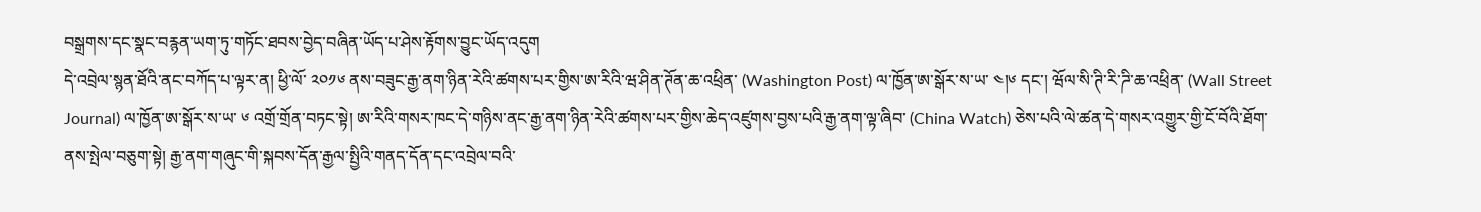བསྒྲགས་དང་སྣང་བརྙན་ཡག་ཏུ་གཏོང་ཐབས་བྱེད་བཞིན་ཡོད་པ་ཤེས་རྟོགས་བྱུང་ཡོད་འདུག
དེ་འབྲེལ་སྙན་ཐོའི་ནང་བཀོད་པ་ལྟར་ན། ཕྱི་ལོ་ ༢༠༡༦ ནས་བཟུང་རྒྱ་ནག་ཉིན་རེའི་ཚགས་པར་གྱིས་ཨ་རིའི་ཝ་ཤིན་ཊོན་ཆ་འཕྲིན་ (Washington Post) ལ་ཁྱོན་ཨ་སྒོར་ས་ཡ་ ༤།༦ དང་། ཝོལ་སི་ཊི་རི་ཌི་ཆ་འཕྲིན་ (Wall Street Journal) ལ་ཁྱོན་ཨ་སྒོར་ས་ཡ་ ༦ འགྲོ་གྲོན་བཏང་སྟེ། ཨ་རིའི་གསར་ཁང་དེ་གཉིས་ནང་རྒྱ་ནག་ཉིན་རེའི་ཚགས་པར་གྱིས་ཆེད་འཛུགས་བྱས་པའི་རྒྱ་ནག་ལྟ་ཞིབ་ (China Watch) ཅེས་པའི་ལེ་ཚན་དེ་གསར་འགྱུར་གྱི་ངོ་བོའི་ཐོག་ནས་སྤེལ་བཅུག་སྟེ། རྒྱ་ནག་གཞུང་གི་སྐབས་དོན་རྒྱལ་སྤྱིའི་གནད་དོན་དང་འབྲེལ་བའི་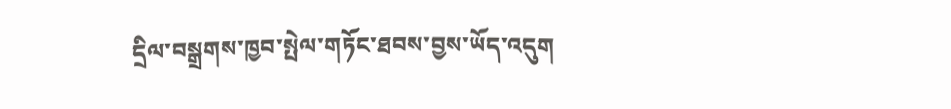དྲིལ་བསྒྲགས་ཁྱབ་སྤེལ་གཏོང་ཐབས་བྱས་ཡོད་འདུག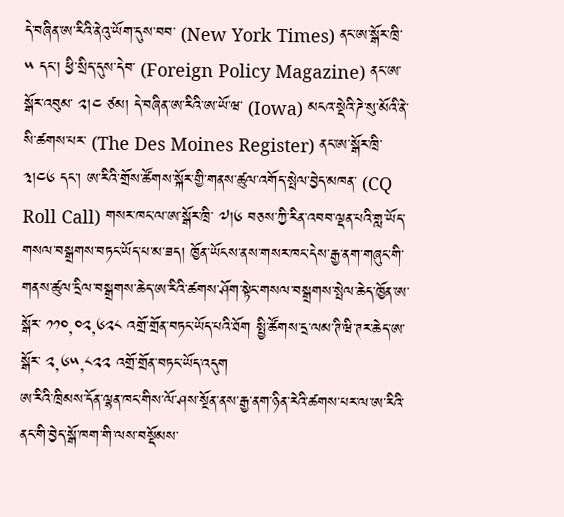དེ་བཞིན་ཨ་རིའི་ནེའུ་ཡོག་དུས་བབ་ (New York Times) ནང་ཨ་སྒོར་ཁྲི་ ༥ དང་། ཕྱི་སྲིད་དུས་དེབ་ (Foreign Policy Magazine) ནང་ཨ་སྒོར་འབུམ་ ༢།༤ ཙམ། དེ་བཞིན་ཨ་རིའི་ཨ་ཡོ་ཝ་ (Iowa) མངའ་སྡེའི་ཌེ་སུ་མོའི་ནེ་སི་ཚགས་པར་ (The Des Moines Register) ནང་ཨ་སྒོར་ཁྲི་ ༣།༤༦ དང་། ཨ་རིའི་གྲོས་ཚོགས་སྐོར་གྱི་གནས་ཚུལ་འགོད་སྤེལ་བྱེད་མཁན་ (CQ Roll Call) གསར་ཁང་ལ་ཨ་སྒོར་ཁྲི་ ༧།༦ བཅས་ཀྱི་རིན་འབབ་ལྡན་པའི་གླ་ཡོད་གསལ་བསྒྲགས་བཏང་ཡོད་པ་མ་ཟད། ཁྱོན་ཡོངས་ནས་གསར་ཁང་དེས་རྒྱ་ནག་གཞུང་གི་གནས་ཚུལ་དྲིལ་བསྒྲགས་ཆེད་ཨ་རིའི་ཚགས་ཤོག་སྟེང་གསལ་བསྒྲགས་སྤེལ་ཆེད་ཁྱོན་ཨ་སྒོར་ ༡༡༠,༠༢,༦༢༨ འགྲོ་གྲོན་བཏང་ཡོད་པའི་ཐོག སྤྱི་ཚོགས་དྲ་ལམ་ཊི་ཝི་ཊར་ཆེད་ཨ་སྒོར་ ༢,༦༥,༨༢༢ འགྲོ་གྲོན་བཏང་ཡོད་འདུག
ཨ་རིའི་ཁྲིམས་དོན་ལྷན་ཁང་གིས་ལོ་ཤས་སྔོན་ནས་རྒྱ་ནག་ཉིན་རེའི་ཚགས་པར་ལ་ཨ་རིའི་ནང་གི་བྱེད་སྒོ་ཁག་གི་ལས་བསྡོམས་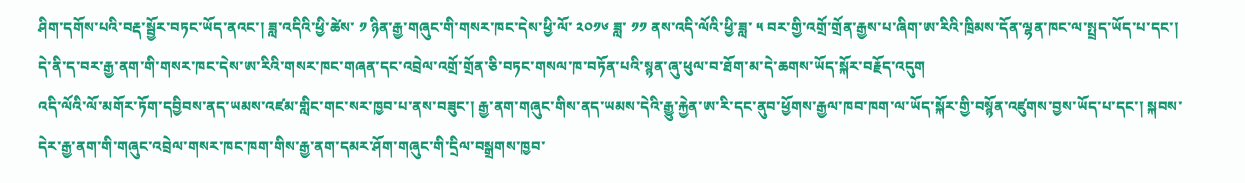ཤིག་དགོས་པའི་བརྡ་སྦྱོར་བཏང་ཡོད་ནའང་། ཟླ་འདིའི་ཕྱི་ཚེས་ ༡ ཉིན་རྒྱ་གཞུང་གི་གསར་ཁང་དེས་ཕྱི་ལོ་ ༢༠༡༦ ཟླ་ ༡༡ ནས་འདི་ལོའི་ཕྱི་ཟླ་ ༥ བར་གྱི་འགྲོ་གྲོན་རྒྱས་པ་ཞིག་ཨ་རིའི་ཁྲིམས་དོན་ལྷན་ཁང་ལ་སྤྲད་ཡོད་པ་དང་། དེ་ནི་ད་བར་རྒྱ་ནག་གི་གསར་ཁང་དེས་ཨ་རིའི་གསར་ཁང་གཞན་དང་འབྲེལ་འགྲོ་གྲོན་ཅི་བཏང་གསལ་ཁ་བཏོན་པའི་སྙན་ཞུ་ཕུལ་བ་ཐོག་མ་དེ་ཆགས་ཡོད་སྐོར་བརྗོད་འདུག
འདི་ལོའི་ལོ་མགོར་ཏོག་དབྱིབས་ནད་ཡམས་འཛམ་གླིང་གང་སར་ཁྱབ་པ་ནས་བཟུང་། རྒྱ་ནག་གཞུང་གིས་ནད་ཡམས་དེའི་རྒྱུ་རྐྱེན་ཨ་རི་དང་ནུབ་ཕྱོགས་རྒྱལ་ཁབ་ཁག་ལ་ཡོད་སྐོར་གྱི་བསྙོན་འཛུགས་བྱས་ཡོད་པ་དང་། སྐབས་དེར་རྒྱ་ནག་གི་གཞུང་འབྲེལ་གསར་ཁང་ཁག་གིས་རྒྱ་ནག་དམར་ཤོག་གཞུང་གི་དྲིལ་བསྒྲགས་ཁྱབ་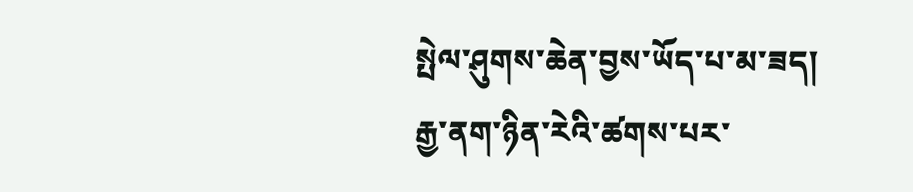སྤེལ་ཤུགས་ཆེན་བྱས་ཡོད་པ་མ་ཟད། རྒྱ་ནག་ཉིན་རེའི་ཚགས་པར་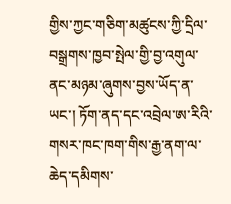གྱིས་ཀྱང་གཅིག་མཚུངས་ཀྱི་དྲིལ་བསྒྲགས་ཁྱབ་སྤེལ་གྱི་བྱ་འགུལ་ནང་མཉམ་ཞུགས་བྱས་ཡོད་ན་ཡང་། ཏོག་ནད་དང་འབྲེལ་ཨ་རིའི་གསར་ཁང་ཁག་གིས་རྒྱ་ནག་ལ་ཆེད་དམིགས་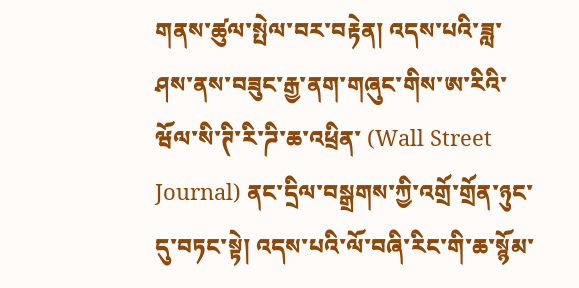གནས་ཚུལ་སྤེལ་བར་བརྟེན། འདས་པའི་ཟླ་ཤས་ནས་བཟུང་རྒྱ་ནག་གཞུང་གིས་ཨ་རིའི་ཝོལ་སི་ཊི་རི་ཌི་ཆ་འཕྲིན་ (Wall Street Journal) ནང་དྲིལ་བསྒྲགས་ཀྱི་འགྲོ་གྲོན་ཉུང་དུ་བཏང་སྟེ། འདས་པའི་ལོ་བཞི་རིང་གི་ཆ་སྙོམ་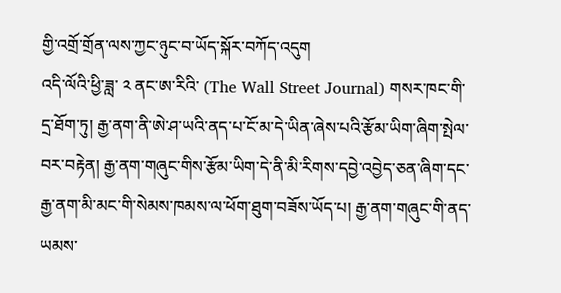གྱི་འགྲོ་གྲོན་ལས་ཀྱང་ཉུང་བ་ཡོད་སྐོར་བཀོད་འདུག
འདི་ལོའི་ཕྱི་ཟླ་ ༢ ནང་ཨ་རིའི་ (The Wall Street Journal) གསར་ཁང་གི་དྲ་ཐོག་ཏུ། རྒྱ་ནག་ནི་ཨེ་ཤ་ཡའི་ནད་པ་ངོ་མ་དེ་ཡིན་ཞེས་པའི་རྩོམ་ཡིག་ཞིག་སྤེལ་བར་བརྟེན། རྒྱ་ནག་གཞུང་གིས་རྩོམ་ཡིག་དེ་ནི་མི་རིགས་དབྱེ་འབྱེད་ཅན་ཞིག་དང་རྒྱ་ནག་མི་མང་གི་སེམས་ཁམས་ལ་ཕོག་ཐུག་བཟོས་ཡོད་པ། རྒྱ་ནག་གཞུང་གི་ནད་ཡམས་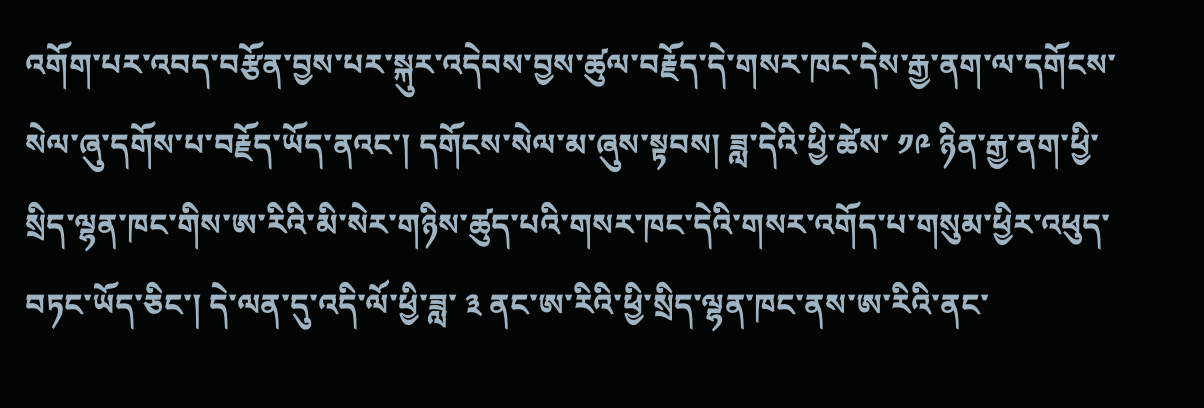འགོག་པར་འབད་བརྩོན་བྱས་པར་སྐུར་འདེབས་བྱས་ཚུལ་བརྗོད་དེ་གསར་ཁང་དེས་རྒྱ་ནག་ལ་དགོངས་སེལ་ཞུ་དགོས་པ་བརྗོད་ཡོད་ནའང་། དགོངས་སེལ་མ་ཞུས་སྟབས། ཟླ་དེའི་ཕྱི་ཚེས་ ༡༩ ཉིན་རྒྱ་ནག་ཕྱི་སྲིད་ལྷན་ཁང་གིས་ཨ་རིའི་མི་སེར་གཉིས་ཚུད་པའི་གསར་ཁང་དེའི་གསར་འགོད་པ་གསུམ་ཕྱིར་འཕུད་བཏང་ཡོད་ཅིང་། དེ་ལན་དུ་འདི་ལོ་ཕྱི་ཟླ་ ༣ ནང་ཨ་རིའི་ཕྱི་སྲིད་ལྷན་ཁང་ནས་ཨ་རིའི་ནང་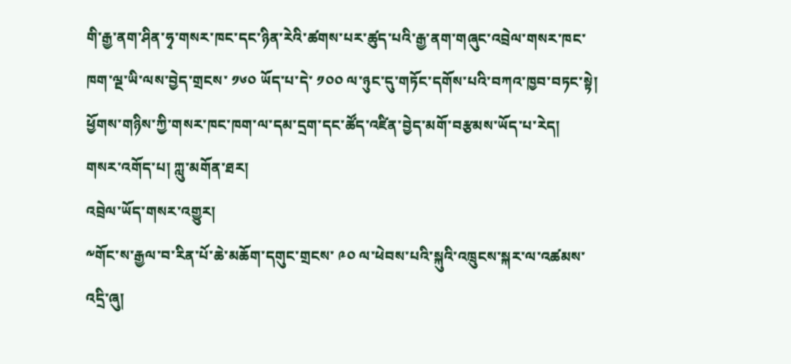གི་རྒྱ་ནག་ཤིན་ཧྭ་གསར་ཁང་དང་ཉིན་རེའི་ཚགས་པར་ཚུད་པའི་རྒྱ་ནག་གཞུང་འབྲེལ་གསར་ཁང་ཁག་ལྔ་ཡི་ལས་བྱེད་གྲངས་ ༡༦༠ ཡོད་པ་དེ་ ༡༠༠ ལ་ཉུང་དུ་གཏོང་དགོས་པའི་བཀའ་ཁྱབ་བཏང་སྟེ། ཕྱོགས་གཉིས་ཀྱི་གསར་ཁང་ཁག་ལ་དམ་དྲག་དང་ཚོད་འཛིན་བྱེད་མགོ་བརྩམས་ཡོད་པ་རེད།
གསར་འགོད་པ། ཀླུ་མགོན་ཐར།
འབྲེལ་ཡོད་གསར་འགྱུར།
༸གོང་ས་རྒྱལ་བ་རིན་པོ་ཆེ་མཆོག་དགུང་གྲངས་ ༩༠ ལ་ཕེབས་པའི་སྐུའི་འཁྲུངས་སྐར་ལ་འཚམས་འདྲི་ཞུ།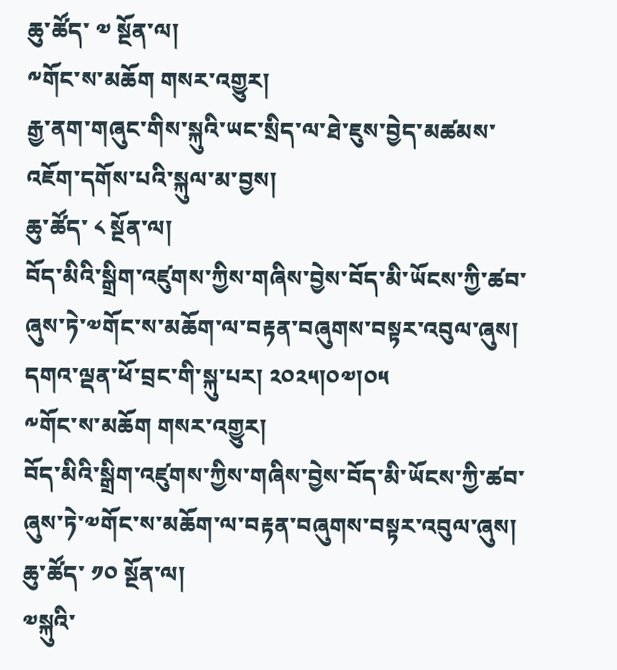ཆུ་ཚོད་ ༧ སྔོན་ལ།
༸གོང་ས་མཆོག གསར་འགྱུར།
རྒྱ་ནག་གཞུང་གིས་སྐུའི་ཡང་སྲིད་ལ་ཐེ་ཇུས་བྱེད་མཚམས་འཇོག་དགོས་པའི་སྐུལ་མ་བྱས།
ཆུ་ཚོད་ ༨ སྔོན་ལ།
བོད་མིའི་སྒྲིག་འཛུགས་ཀྱིས་གཞིས་བྱེས་བོད་མི་ཡོངས་ཀྱི་ཚབ་ཞུས་ཏེ་༧གོང་ས་མཆོག་ལ་བརྟན་བཞུགས་བསྟར་འབུལ་ཞུས། དགའ་ལྡན་ཕོ་བྲང་གི་སྐུ་པར། ༢༠༢༥།༠༧།༠༥
༸གོང་ས་མཆོག གསར་འགྱུར།
བོད་མིའི་སྒྲིག་འཛུགས་ཀྱིས་གཞིས་བྱེས་བོད་མི་ཡོངས་ཀྱི་ཚབ་ཞུས་ཏེ་༧གོང་ས་མཆོག་ལ་བརྟན་བཞུགས་བསྟར་འབུལ་ཞུས།
ཆུ་ཚོད་ ༡༠ སྔོན་ལ།
༧སྐུའི་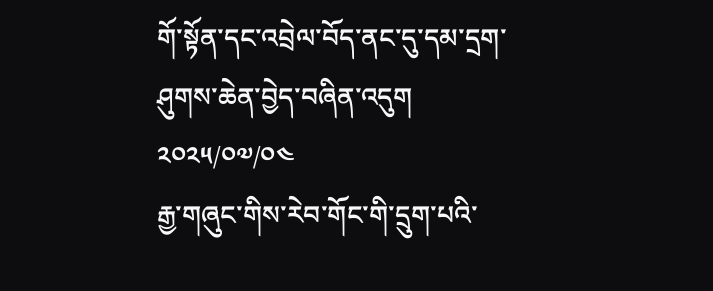གོ་སྟོན་དང་འབྲེལ་བོད་ནང་དུ་དམ་དྲག་ཤུགས་ཆེན་བྱེད་བཞིན་འདུག
༢༠༢༥/༠༧/༠༤
རྒྱ་གཞུང་གིས་རེབ་གོང་གི་དྲུག་པའི་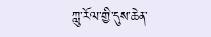ཀླུ་རོལ་གྱི་དུས་ཆེན་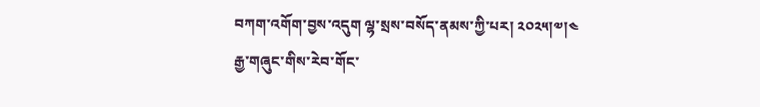བཀག་འགོག་བྱས་འདུག ལྷ་སྲས་བསོད་ནམས་ཀྱི་པར། ༢༠༢༥།༧།༤
རྒྱ་གཞུང་གིས་རེབ་གོང་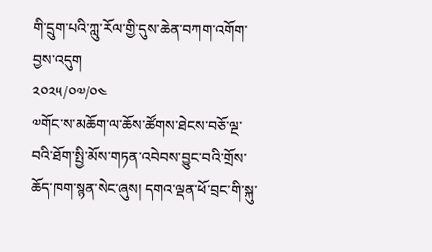གི་དྲུག་པའི་ཀླུ་རོལ་གྱི་དུས་ཆེན་བཀག་འགོག་བྱས་འདུག
༢༠༢༥/༠༧/༠༤
༧གོང་ས་མཆོག་ལ་ཆོས་ཚོགས་ཐེངས་བཅོ་ལྔ་བའི་ཐོག་སྤྱི་མོས་གཏན་འབེབས་བྱུང་བའི་གྲོས་ཆོད་ཁག་སྙན་སེང་ཞུས། དགའ་ལྡན་ཕོ་བྲང་གི་སྐུ་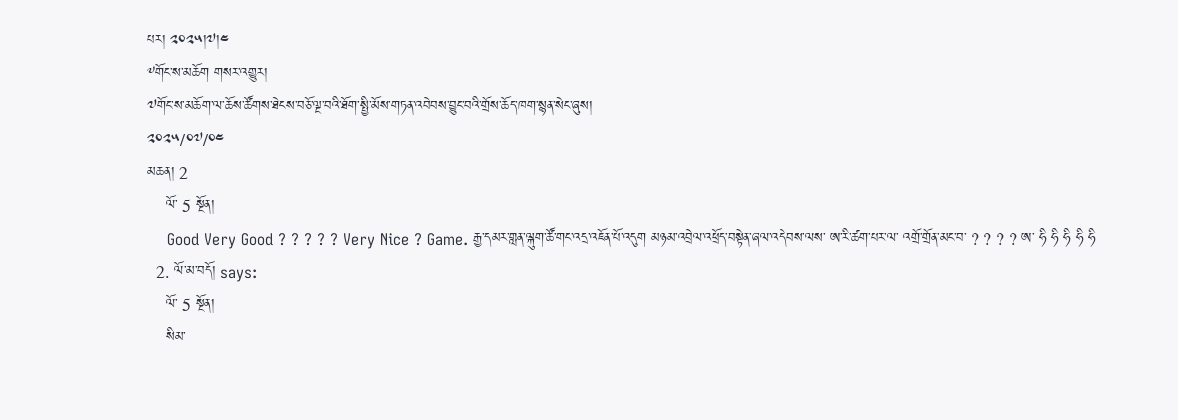པར། ༢༠༢༥།༧།༤
༸གོང་ས་མཆོག གསར་འགྱུར།
༧གོང་ས་མཆོག་ལ་ཆོས་ཚོགས་ཐེངས་བཅོ་ལྔ་བའི་ཐོག་སྤྱི་མོས་གཏན་འབེབས་བྱུང་བའི་གྲོས་ཆོད་ཁག་སྙན་སེང་ཞུས།
༢༠༢༥/༠༧/༠༤
མཆན། 2
    ལོ་ 5 སྔོན།
    Good Very Good ? ? ? ? ? Very Nice ? Game. རྒྱ་དམར་གླན་ལྐུག་ཚོ་གང་འདྲ་འཇོན་པོ་འདུག མཉམ་འབྲེལ་འཕྲོད་བསྟེན་ཞལ་འདེབས་ལས་ ཨ་རི་ཚག་པར་ལ་ འགྲོ་གྲོན་མང་བ་ ? ? ? ? ཨ་ ཧི ཧི ཧི ཧི ཧི
  2. ལོ་མ་བདོ། says:
    ལོ་ 5 སྔོན།
    སིམ་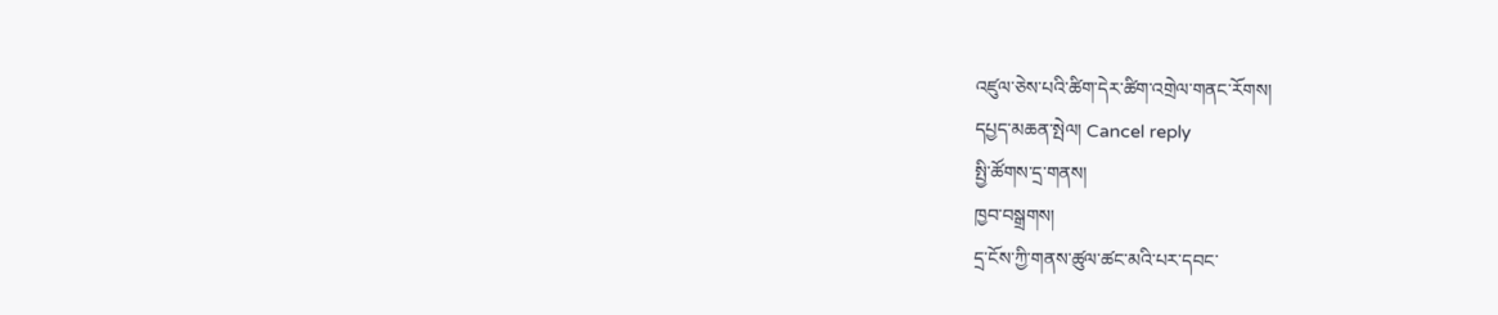འཛུལ་ཅེས་པའི་ཚིག་དེར་ཚིག་འགྲེལ་གནང་རོགས།
དཔྱད་མཆན་སྤེལ། Cancel reply
སྤྱི་ཚོགས་དྲ་གནས།
ཁྱབ་བསྒྲགས།
དྲ་ངོས་ཀྱི་གནས་ཚུལ་ཚང་མའི་པར་དབང་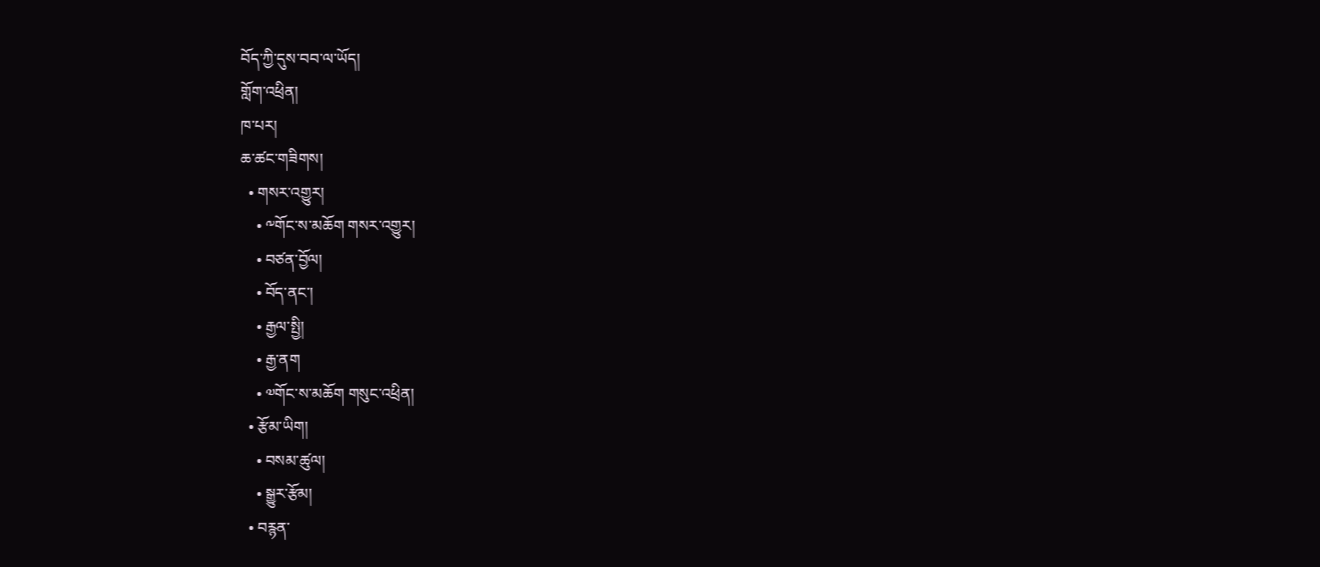བོད་ཀྱི་དུས་བབ་ལ་ཡོད།
གློག་འཕྲིན།
ཁ་པར།
ཆ་ཚང་གཟིགས།
  • གསར་འགྱུར།
    • ༸གོང་ས་མཆོག གསར་འགྱུར།
    • བཙན་བྱོལ།
    • བོད་ནང་།
    • རྒྱལ་སྤྱི།
    • རྒྱ་ནག
    • ༧གོང་ས་མཆོག གསུང་འཕྲིན།
  • རྩོམ་ཡིག།
    • བསམ་ཚུལ།
    • སྒྱུར་རྩོམ།
  • བརྙན་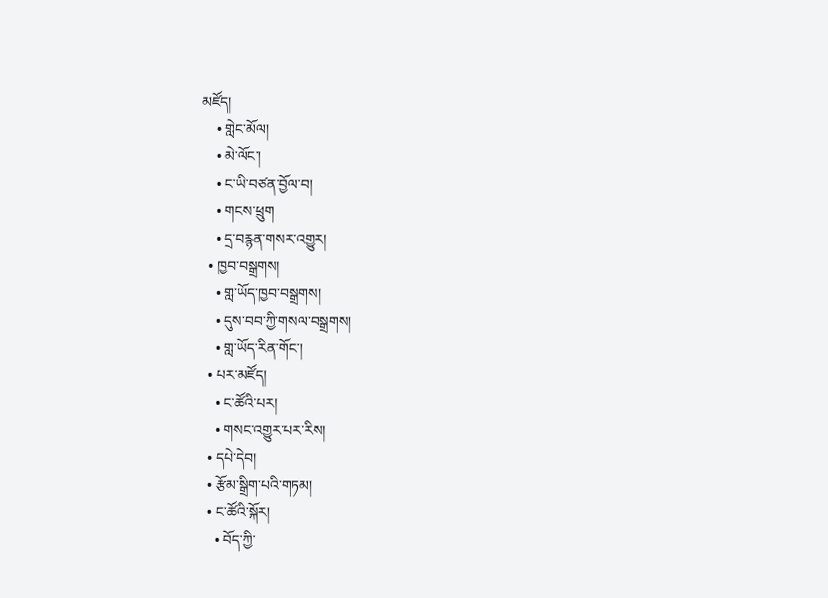མཛོད།
    • གླེང་མོལ།
    • མེ་ལོང་།
    • ང་ཡི་བཙན་བྱོལ་བ།
    • གངས་ཕྲུག
    • དྲ་བརྙན་གསར་འགྱུར།
  • ཁྱབ་བསྒྲགས།
    • གླ་ཡོད་ཁྱབ་བསྒྲགས།
    • དུས་བབ་ཀྱི་གསལ་བསྒྲགས།
    • གླ་ཡོད་རིན་གོང་།
  • པར་མཛོད།
    • ང་ཚོའི་པར།
    • གསང་འགྱུར་པར་རིས།
  • དཔེ་དེབ།
  • རྩོམ་སྒྲིག་པའི་གཏམ།
  • ང་ཚོའི་སྐོར།
    • བོད་ཀྱི་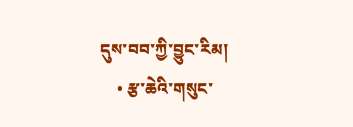དུས་བབ་ཀྱི་བྱུང་རིམ།
    • རྩ་ཆེའི་གསུང་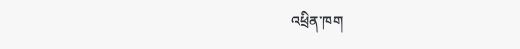འཕྲིན་ཁག